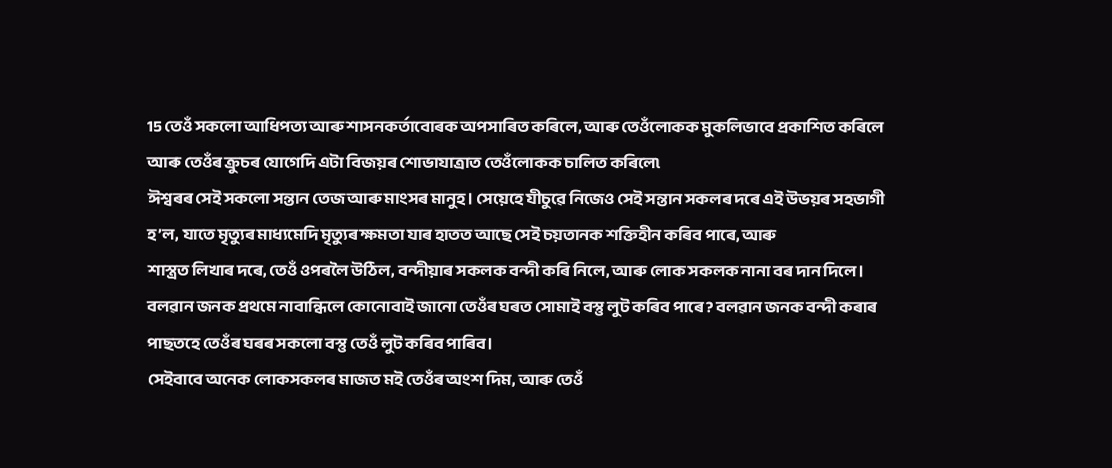15 তেওঁ সকলো আধিপত্য আৰু শাসনকৰ্তাবোৰক অপসাৰিত কৰিলে, আৰু তেওঁলোকক মুকলিভাবে প্ৰকাশিত কৰিলে আৰু তেওঁৰ ক্ৰুচৰ যোগেদি এটা বিজয়ৰ শোভাযাত্ৰাত তেওঁলোকক চালিত কৰিলে৷
ঈশ্বৰৰ সেই সকলো সন্তান তেজ আৰু মাংসৰ মানুহ। সেয়েহে যীচুৱে নিজেও সেই সন্তান সকলৰ দৰে এই উভয়ৰ সহভাগী হ’ল, যাতে মৃত্যুৰ মাধ্যমেদি মৃত্যুৰ ক্ষমতা যাৰ হাতত আছে সেই চয়তানক শক্তিহীন কৰিব পাৰে, আৰু
শাস্ত্রত লিখাৰ দৰে, তেওঁ ওপৰলৈ উঠিল, বন্দীয়াৰ সকলক বন্দী কৰি নিলে, আৰু লোক সকলক নানা বৰ দান দিলে।
বলৱান জনক প্ৰথমে নাবান্ধিলে কোনোবাই জানো তেওঁৰ ঘৰত সোমাই বস্তু লুট কৰিব পাৰে? বলৱান জনক বন্দী কৰাৰ পাছতহে তেওঁৰ ঘৰৰ সকলো বস্তু তেওঁ লুট কৰিব পাৰিব।
সেইবাবে অনেক লোকসকলৰ মাজত মই তেওঁৰ অংশ দিম, আৰু তেওঁ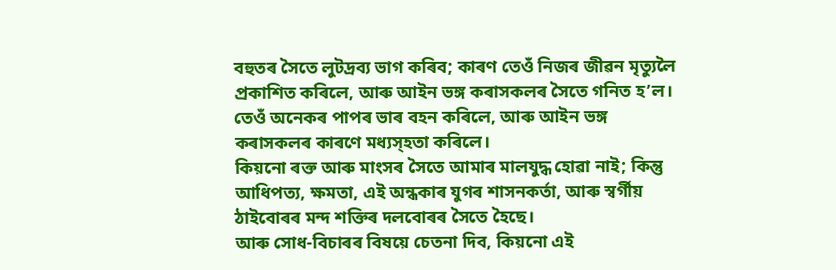বহুতৰ সৈতে লুটদ্ৰব্য ভাগ কৰিব; কাৰণ তেওঁ নিজৰ জীৱন মৃত্যুলৈ প্রকাশিত কৰিলে, আৰু আইন ভঙ্গ কৰাসকলৰ সৈতে গনিত হ’ল। তেওঁ অনেকৰ পাপৰ ভাৰ বহন কৰিলে, আৰু আইন ভঙ্গ কৰাসকলৰ কাৰণে মধ্যস্হতা কৰিলে।
কিয়নো ৰক্ত আৰু মাংসৰ সৈতে আমাৰ মালযুদ্ধ হোৱা নাই; কিন্তু আধিপত্য, ক্ষমতা, এই অন্ধকাৰ যুগৰ শাসনকৰ্তা, আৰু স্বৰ্গীয় ঠাইবোৰৰ মন্দ শক্তিৰ দলবোৰৰ সৈতে হৈছে।
আৰু সোধ-বিচাৰৰ বিষয়ে চেতনা দিব, কিয়নো এই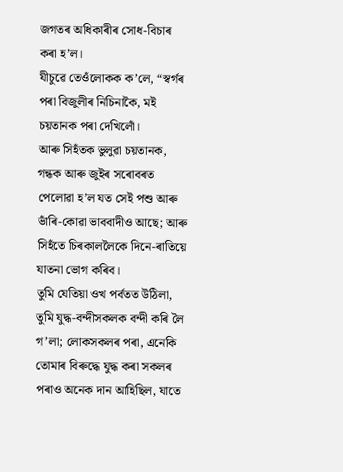জগতৰ অধিকাৰীৰ সোধ-বিচাৰ কৰা হ’ল।
যীচুৱে তেওঁলোকক ক’লে, “স্বৰ্গৰ পৰা বিজুলীৰ নিচিনাকৈ, মই চয়তানক পৰা দেখিলোঁ।
আৰু সিহঁতক ভুলুৱা চয়তানক, গন্ধক আৰু জুইৰ সৰোবৰত পেলোৱা হ’ল যত সেই পশু আৰু ভাঁৰি-কোৱা ভাববাদীও আছে; আৰু সিহঁতে চিৰকাললৈকে দিনে-ৰাতিয়ে যাতনা ভোগ কৰিব।
তুমি যেতিয়া ওখ পর্বতত উঠিলা, তুমি যুদ্ধ-বন্দীসকলক বন্দী কৰি লৈ গ’লা; লোকসকলৰ পৰা, এনেকি তোমাৰ বিৰুদ্ধে যুদ্ধ কৰা সকলৰ পৰাও অনেক দান আহিছিল, যাতে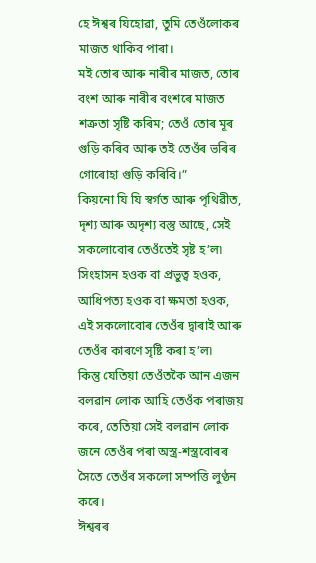হে ঈশ্বৰ যিহোৱা, তুমি তেওঁলোকৰ মাজত থাকিব পাৰা।
মই তোৰ আৰু নাৰীৰ মাজত, তোৰ বংশ আৰু নাৰীৰ বংশৰে মাজত শত্রুতা সৃষ্টি কৰিম; তেওঁ তোৰ মূৰ গুড়ি কৰিব আৰু তই তেওঁৰ ভৰিৰ গোৰোহা গুড়ি কৰিবি।”
কিয়নো যি যি স্বৰ্গত আৰু পৃথিৱীত, দৃশ্য আৰু অদৃশ্য বস্তু আছে, সেই সকলোবোৰ তেওঁতেই সৃষ্ট হ’ল৷ সিংহাসন হওক বা প্ৰভুত্ব হওক, আধিপত্য হওক বা ক্ষমতা হওক, এই সকলোবোৰ তেওঁৰ দ্বাৰাই আৰু তেওঁৰ কাৰণে সৃষ্টি কৰা হ’ল৷
কিন্তু যেতিয়া তেওঁতকৈ আন এজন বলৱান লোক আহি তেওঁক পৰাজয় কৰে, তেতিয়া সেই বলৱান লোক জনে তেওঁৰ পৰা অস্ত্ৰ-শস্ত্ৰবোৰৰ সৈতে তেওঁৰ সকলো সম্পত্তি লুণ্ঠন কৰে।
ঈশ্বৰৰ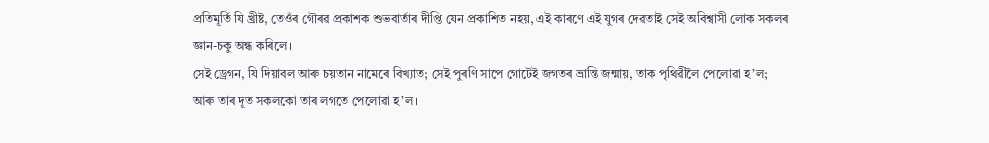প্ৰতিমূৰ্তি যি খ্ৰীষ্ট, তেওঁৰ গৌৰৱ প্ৰকাশক শুভবাৰ্তাৰ দীপ্তি যেন প্ৰকাশিত নহয়, এই কাৰণে এই যুগৰ দেৱতাই সেই অবিশ্বাসী লোক সকলৰ জ্ঞান-চকু অন্ধ কৰিলে।
সেই ড্ৰেগন, যি দিয়াবল আৰু চয়তান নামেৰে বিখ্যাত; সেই পুৰণি সাপে গোটেই জগতৰ ভ্ৰান্তি জন্মায়, তাক পৃথিৱীলৈ পেলোৱা হ’ল; আৰু তাৰ দূত সকলকো তাৰ লগতে পেলোৱা হ’ল।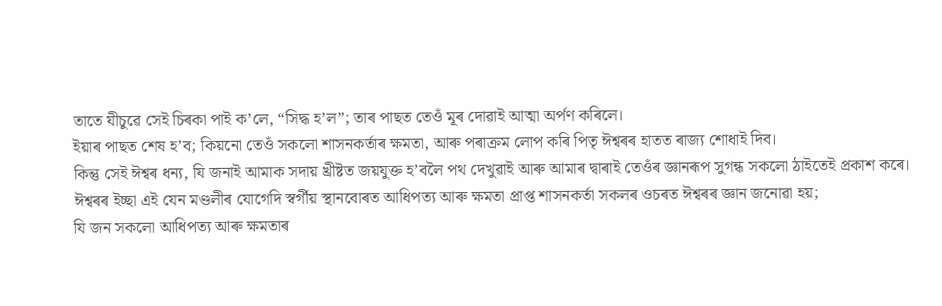তাতে যীচুৱে সেই চিৰকা পাই ক’লে, “সিদ্ধ হ’ল”; তাৰ পাছত তেওঁ মূৰ দোৱাই আত্মা অৰ্পণ কৰিলে।
ইয়াৰ পাছত শেষ হ’ব; কিয়নো তেওঁ সকলো শাসনকৰ্তাৰ ক্ষমতা, আৰু পৰাক্ৰম লোপ কৰি পিতৃ ঈশ্বৰৰ হাতত ৰাজ্য শোধাই দিব।
কিন্তু সেই ঈশ্বৰ ধন্য, যি জনাই আমাক সদায় খ্ৰীষ্টত জয়যুক্ত হ’বলৈ পথ দেখুৱাই আৰু আমাৰ দ্বাৰাই তেওঁৰ জ্ঞানৰূপ সুগন্ধ সকলো ঠাইতেই প্ৰকাশ কৰে।
ঈশ্বৰৰ ইচ্ছা এই যেন মণ্ডলীৰ যোগেদি স্বর্গীয় স্থানবোৰত আধিপত্য আৰু ক্ষমতা প্রাপ্ত শাসনকৰ্তা সকলৰ ওচৰত ঈশ্বৰৰ জ্ঞান জনোৱা হয়;
যি জন সকলো আধিপত্য আৰু ক্ষমতাৰ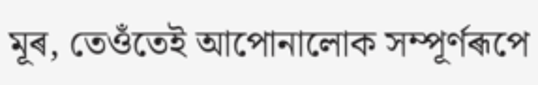মূৰ, তেওঁতেই আপোনালোক সম্পূৰ্ণৰূপে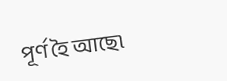পূৰ্ণ হৈ আছে৷